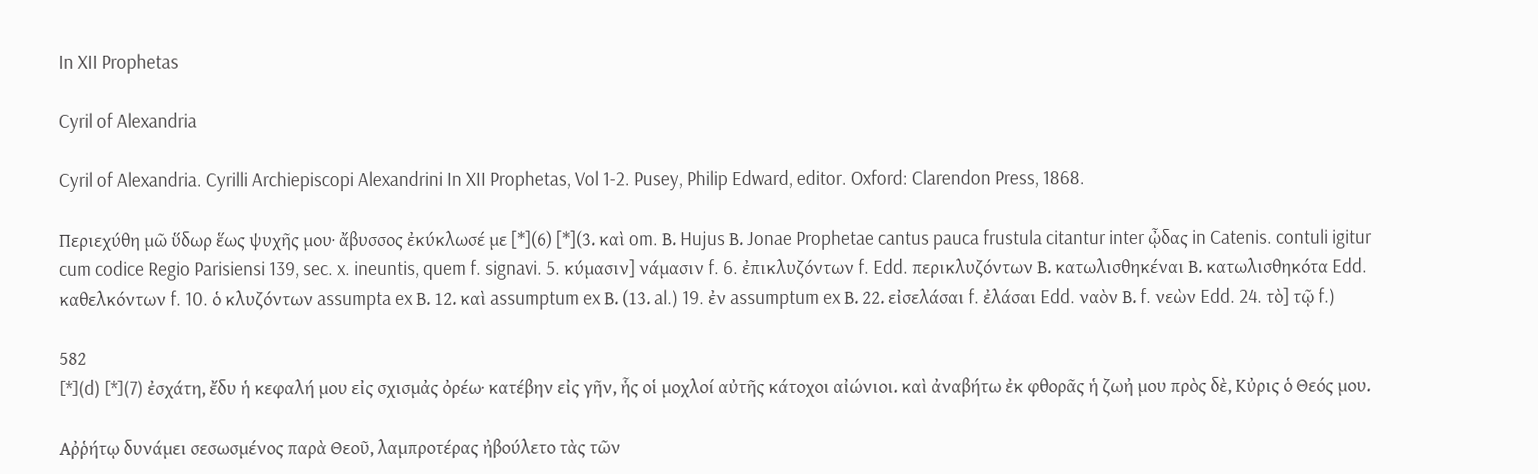In XII Prophetas

Cyril of Alexandria

Cyril of Alexandria. Cyrilli Archiepiscopi Alexandrini In XII Prophetas, Vol 1-2. Pusey, Philip Edward, editor. Oxford: Clarendon Press, 1868.

Περιεχύθη μῶ ὕδωρ ἕως ψυχῆς μου· ἄβυσσος ἐκύκλωσέ με [*](6) [*](3. καὶ om. Β. Hujus Β. Jonae Prophetae cantus pauca frustula citantur inter ᾦδας in Catenis. contuli igitur cum codice Regio Parisiensi 139, sec. x. ineuntis, quem f. signavi. 5. κύμασιν] νάμασιν f. 6. ἐπικλυζόντων f. Edd. περικλυζόντων Β. κατωλισθηκέναι Β. κατωλισθηκότα Edd. καθελκόντων f. 10. ὁ κλυζόντων assumpta ex Β. 12. καὶ assumptum ex Β. (13. al.) 19. ἐν assumptum ex Β. 22. εἰσελάσαι f. ἐλάσαι Edd. ναὸν Β. f. νεὼν Edd. 24. τὸ] τῷ f.)

582
[*](d) [*](7) ἐσχάτη, ἔδυ ἡ κεφαλή μου εἰς σχισμἀς ὀρέω· κατέβην εἰς γῆν, ἧς οἱ μοχλοί αὐτῆς κάτοχοι αἰώνιοι. καὶ ἀναβήτω ἐκ φθορᾶς ἡ ζωἠ μου πρὸς δὲ, Κὐρις ὁ Θεός μου.

Αῤῥήτῳ δυνάμει σεσωσμένος παρὰ Θεοῦ, λαμπροτέρας ἠβούλετο τὰς τῶν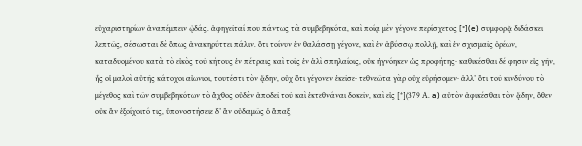εὐχαριστηρίων ἀναπέμπειν ᾠδάς. ἀφηγεῖταί που πάντως τὰ συμβεβηκότα, καὶ ποίᾳ μὲν γέγονε περίσχετος [*](e) συμφορᾷ διδάσκει λεπτῶς, σέσωσται δὲ ὅπως ἀνακηρύττει πάλιν. ὅτι τοίνυν ἐν θαλάσσῃ γέγονε, καὶ ἐν ἀβύσσῳ πολλῇ, καὶ ἐν σχισμαῖς ὀρέων, καταδυομένου κατὰ τὸ εἰκὸς τοῦ κήτους ἐν πέτραις καὶ τοῖς ἐν ἁλὶ σπηλαίοις, οὐκ ἠγνόηκεν ὡς προφήτης· καθικέσθαι δέ φησιν εἰς γῆν, ἧς οἱ μαλοὶ αὐτῆς κάτοχοι αἰωνιοι, τουτέστι τὸν ᾅδην, οὐχ ὅτι γέγονεν ἐκεῖσε· τεθνεῶτα γὰρ οὐχ εὑρήσομεν· ἀλλ’ ὅτι τοῦ κινδύνου τὸ μέγεθος καὶ τῶν συμβεβηκότων τὸ ἄχθος οὐδὲν ἀποδεῖ τοῦ καὶ ἐκτεθνάναι δοκεῖν, καὶ εἰς [*](379 Α. a) αὐτὸν ἀφικέσθαι τὸν ᾅδην, ὅθεν οὐκ ἃν ἐξοίχοιτό τις, ὑπονοστήσειε δ’ ἃν οὐδαμῶς ὁ ἅπαξ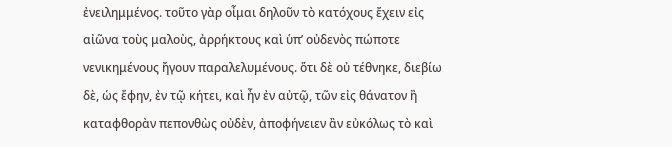ἐνειλημμένος. τοῦτο γὰρ οἶμαι δηλοῦν τὸ κατόχους ἔχειν εἰς αἰῶνα τοὺς μαλοὺς, ἀρρήκτους καὶ ὑπ’ οὐδενὸς πώποτε νενικημένους ἤγουν παραλελυμένους. ὅτι δὲ οὐ τέθνηκε, διεβίω δὲ, ὡς ἔφην, ἐν τῷ κήτει, καὶ ἦν ἐν αὐτῷ, τῶν εἰς θάνατον ἢ καταφθορὰν πεπονθὼς οὐδὲν, ἀποφήνειεν ἂν εὐκόλως τὸ καὶ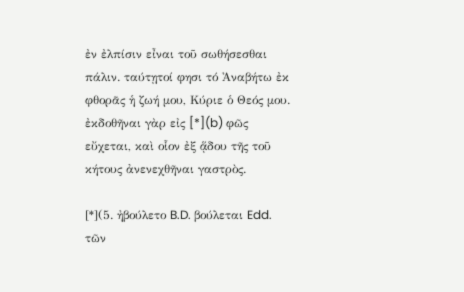ἐν ἐλπίσιν εἶναι τοῦ σωθήσεσθαι πάλιν. ταύτῃτοί φησι τό Ἀναβήτω ἐκ φθορᾶς ἡ ζωή μου, Κύριε ὁ Θεός μου. ἐκδοθῆναι γὰρ εἰς [*](b) φῶς εὔχεται, καὶ οἷον ἐξ ᾅδου τῆς τοῦ κήτους ἀνενεχθῆναι γαστρὸς.

[*](5. ἠβούλετο B.D. βούλεται Edd. τῶν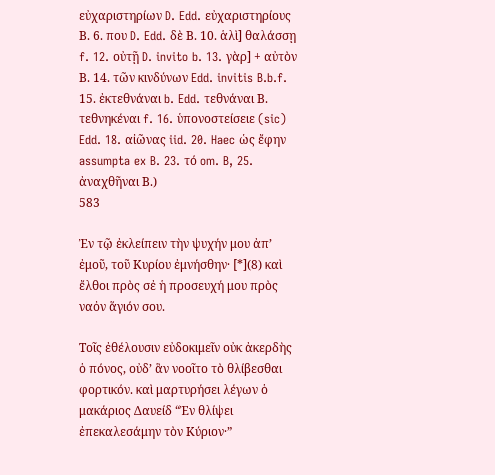εὐχαριστηρίων D. Edd. εὐχαριστηρίους Β. 6. που D. Edd. δὲ Β. 10. ἁλὶ] θαλάσσῃ f. 12. οὐτῇ D. invito b. 13. γὰρ] + αὐτὸν Β. 14. τῶν κινδύνων Edd. invitis B.b.f. 15. ἐκτεθνάναι b. Edd. τεθνάναι Β. τεθνηκέναι f. 16. ὑπονοστείσειε (sic) Edd. 18. αἰῶνας iid. 20. Haec ὡς ἔφην assumpta ex B. 23. τό om. B, 25. ἀναχθῆναι Β.)
583

Ἐν τῶ̣ ἐκλείπειν τὴν ψυχήν μου ἀπ’ ἐμοῦ, τοῦ Κυρίου ἐμνήσθην· [*](8) καὶ ἔλθοι πρὸς σἐ ἡ προσευχή μου πρὸς ναὀν ἅγιόν σου.

Tοῖς ἐθέλουσιν εὐδοκιμεῖν οὐκ ἀκερδὴς ὁ πόνος, οὐδ’ ἃν νοοῖτο τὸ θλίβεσθαι φορτικόν. καὶ μαρτυρήσει λέγων ὁ μακάριος Δαυείδ “Ἐν θλίψει ἐπεκαλεσάμην τὸν Κύριον·”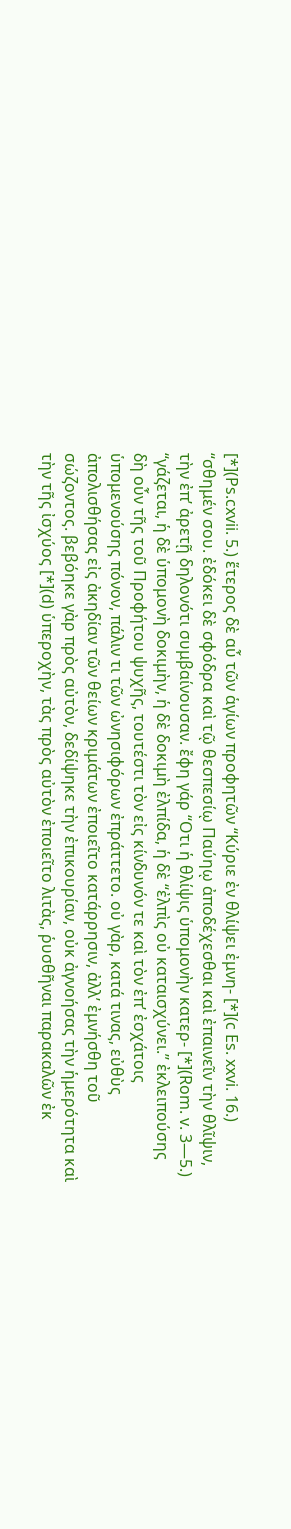[*](Ps.cxvii. 5.) ἕτερος δὲ αὖ τῶν ἁγίων προφητῶν “Κύριε ἐν θλίψει ἐμνη- [*](c Es. xxvi. 16.) “σθημέν σου. ἐδόκει δὲ σφόδρα καὶ τῷ θεσπεσίῳ Παύηῳ ἀποδέχεσθαι καὶ ἐπαινεῖν τὴν θλῖψιν, τὴν ἐπ’ ἀρετῇ δηλονότι συμβαίνουσαν. ἔφη γάρ “Οτι ἡ θλίψις ὑπομονὴν κατερ- [*](Rom. v. 3—5.) “γάζεται, ἡ δὲ ὑπομονὴ δοκιμὴν, ἡ δὲ δοκιμὴ ἐλπίδα, ἡ δὲ “ἐλπὶς οὐ καταισχύνει.’’ ἐκλειπούσης δὴ οὖν τῆς τοῦ Προφήτου ψυχῆς, τουτέστι τὸν εἰς κίνδυνόν τε καὶ τὸν ἐπ’ ἐσχάτοις ὑπομενούσης πόνον, πάλιν τι τῶν ὠνησιφόρων ἐπράττετο. οὐ γὰρ, κατά τινας, εὐθὺς ἀπολισθήσας εἰς ἀκηδίαν τῶν θείων κριμάτων ἐποιεῖτο κατάρρησιν, ἀλλ’ ἐμνήσθη τοῦ σώζοντος. βεβόηκε γὰρ πρὸς αὐτὸν, δεδίψηκε τὴν ἐπικουρίαν, οὐκ ἀγνοήσας τὴν ἡμερότητα καὶ τὴν τῆς ἰσχύος [*](d) ὑπεροχὴν, τὰς πρὸς αὐτὸν ἐποιεῖτο λιτὰς, ῥυσθῆναι παρακαλῶν ἐκ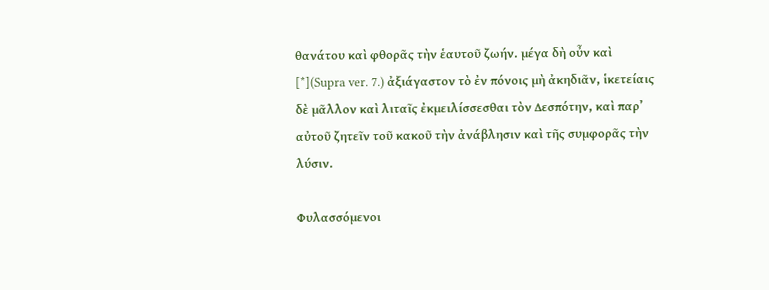θανάτου καὶ φθορᾶς τὴν ἑαυτοῦ ζωήν. μέγα δὴ οὖν καὶ [*](Supra ver. 7.) ἀξιάγαστον τὸ ἐν πόνοις μὴ ἀκηδιᾶν, ἱκετείαις δὲ μᾶλλον καὶ λιταῖς ἐκμειλίσσεσθαι τὸν Δεσπότην, καὶ παρ’ αὐτοῦ ζητεῖν τοῦ κακοῦ τὴν ἀνάβλησιν καὶ τῆς συμφορᾶς τὴν λύσιν.

Φυλασσόμενοι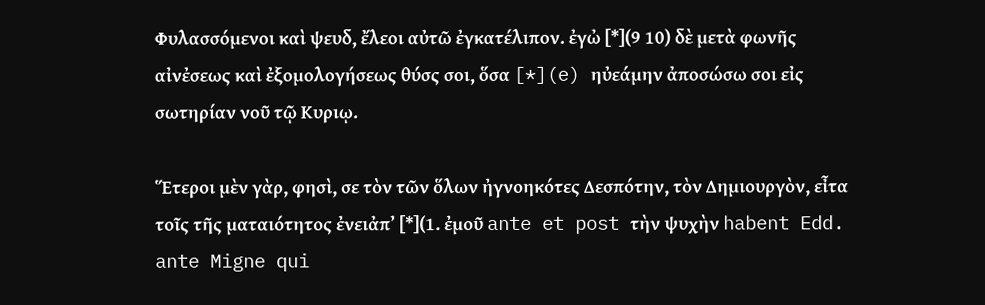Φυλασσόμενοι καὶ ψευδ, ἔλεοι αὐτῶ ἐγκατέλιπον. ἐγὠ [*](9 10) δὲ μετὰ φωνῆς αἰνἐσεως καὶ ἐξομολογήσεως θύσς σοι, ὅσα [*](e) ηὐεάμην ἀποσώσω σοι εἰς σωτηρίαν νοῦ τῷ Κυριῳ.

Ἕτεροι μὲν γὰρ, φησὶ, σε τὸν τῶν ὅλων ἠγνοηκότες Δεσπότην, τὸν Δημιουργὸν, εἶτα τοῖς τῆς ματαιότητος ἐνειἀπ’ [*](1. ἐμοῦ ante et post τὴν ψυχὴν habent Edd. ante Migne qui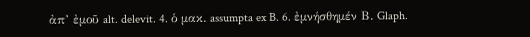ἀπ’ ἐμοῦ alt. delevit. 4. ὁ μακ. assumpta ex B. 6. ἐμνήσθημέν Β. Glaph.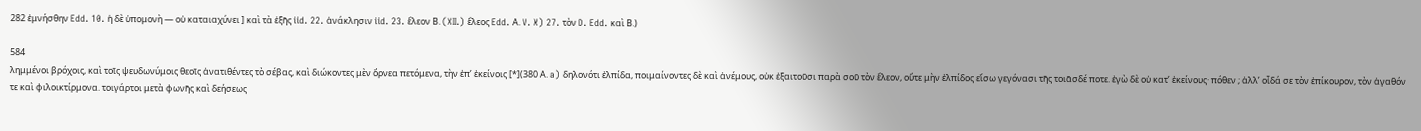282 ἐμνήσθην Edd. 10. ἡ δὲ ὑπομονὴ — οὐ καταιαχύνει ] καὶ τὰ ἑξῆς iid. 22. ἀνάκλησιν iid. 23. ἔλεον Β. (XII.) ἔλεος Edd. Α. V. ℵ) 27. τὸν D. Edd. καὶ Β.)

584
λημμένοι βρόχοις, καὶ τοῖς ψευδωνύμοις θεοῖς ἀνατιθέντες τὸ σέβας, καὶ διώκοντες μὲν ὄρνεα πετόμενα, τὴν ἐπ’ ἐκείνοις [*](380 Α. a) δηλονότι ἐλπίδα, ποιμαίνοντες δὲ καὶ ἀνέμους, οὐκ ἐξαιτοῦσι παρὰ σοῦ τὸν ἔλεον, οὔτε μὴν ἐλπίδος εἴσω γεγόνασι τῆς τοιᾶσδέ ποτε. ἐγὼ δὲ οὐ κατ’ ἐκείνους· πόθεν ; ἀλλ’ οἶδά σε τὸν ἐπίκουρον, τὸν ἀγαθόν τε καὶ φιλοικτίρμονα. τοιγάρτοι μετὰ φωνῆς καὶ δεήσεως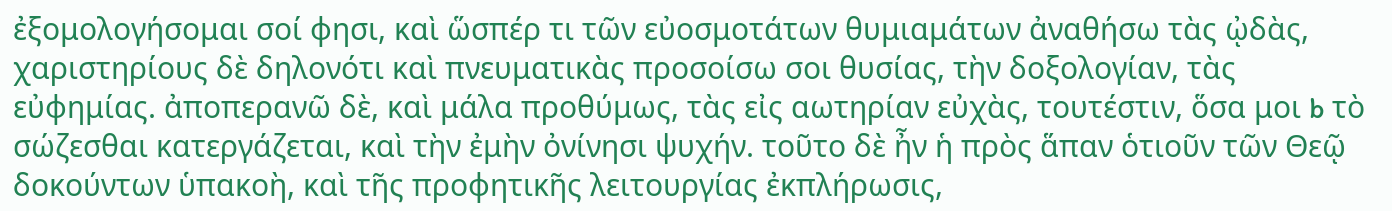ἐξομολογήσομαι σοί φησι, καὶ ὥσπέρ τι τῶν εὐοσμοτάτων θυμιαμάτων ἀναθήσω τὰς ᾠδὰς, χαριστηρίους δὲ δηλονότι καὶ πνευματικὰς προσοίσω σοι θυσίας, τὴν δοξολογίαν, τὰς εὐφημίας. ἀποπερανῶ δὲ, καὶ μάλα προθύμως, τὰς εἰς αωτηρίαν εὐχὰς, τουτέστιν, ὅσα μοι b τὸ σώζεσθαι κατεργάζεται, καὶ τὴν ἐμὴν ὀνίνησι ψυχήν. τοῦτο δὲ ἦν ἡ πρὸς ἅπαν ὁτιοῦν τῶν Θεῷ δοκούντων ὑπακοὴ, καὶ τῆς προφητικῆς λειτουργίας ἐκπλήρωσις,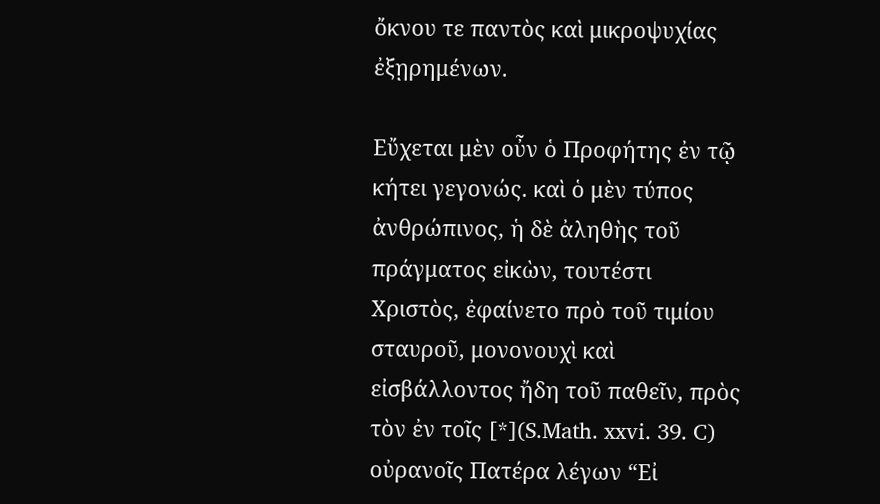ὄκνου τε παντὸς καὶ μικροψυχίας ἐξῃρημένων.

Εὔχεται μὲν οὖν ὁ Προφήτης ἐν τῷ κήτει γεγονώς. καὶ ὁ μὲν τύπος ἀνθρώπινος, ἡ δὲ ἀληθὴς τοῦ πράγματος εἰκὼν, τουτέστι Χριστὸς, ἐφαίνετο πρὸ τοῦ τιμίου σταυροῦ, μονονουχὶ καὶ εἰσβάλλοντος ἤδη τοῦ παθεῖν, πρὸς τὸν ἐν τοῖς [*](S.Math. xxvi. 39. C) οὐρανοῖς Πατέρα λέγων “Εἰ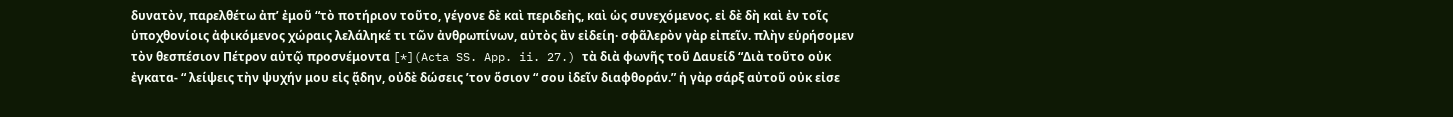δυνατὸν, παρελθέτω ἀπ’ ἐμοῦ “τὸ ποτήριον τοῦτο, γέγονε δὲ καὶ περιδεὴς, καὶ ὡς συνεχόμενος. εἰ δὲ δὴ καὶ ἐν τοῖς ὑποχθονίοις ἀφικόμενος χώραις λελάληκέ τι τῶν ἀνθρωπίνων, αὐτὸς ἂν εἰδείη· σφᾶλερὸν γὰρ εἰπεῖν. πλὴν εὑρήσομεν τὸν θεσπέσιον Πέτρον αὐτῷ προσνέμοντα [*](Acta SS. App. ii. 27.) τὰ διὰ φωνῆς τοῦ Δαυείδ “Διὰ τοῦτο οὐκ ἐγκατα- “ λείψεις τὴν ψυχήν μου εἰς ᾅδην, οὐδὲ δώσεις ’τον ὅσιον “ σου ἰδεῖν διαφθοράν.” ἡ γὰρ σάρξ αὐτοῦ οὐκ εἰσε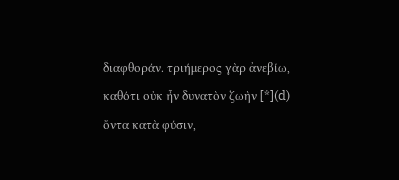διαφθοράν. τριήμερος γὰρ ἀνεβίω, καθότι οὐκ ἦν δυνατὸν ζωὴν [*](d) ὄντα κατὰ φύσιν,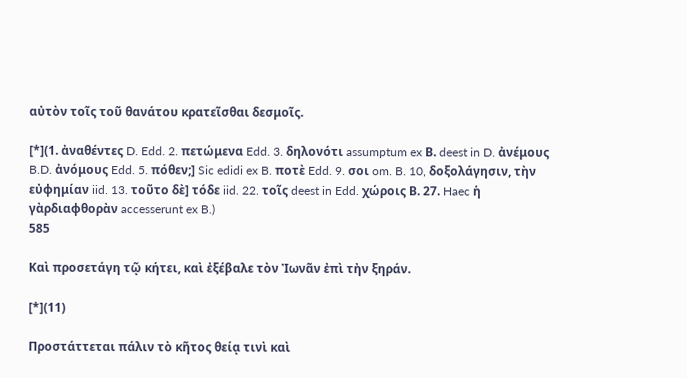αὐτὸν τοῖς τοῦ θανάτου κρατεῖσθαι δεσμοῖς.

[*](1. ἀναθέντες D. Edd. 2. πετώμενα Edd. 3. δηλονότι assumptum ex Β. deest in D. ἀνέμους B.D. ἀνόμους Edd. 5. πόθεν;] Sic edidi ex B. ποτὲ Edd. 9. σοι om. B. 10, δοξολάγησιν, τὴν εὐφημίαν iid. 13. τοῦτο δὲ] τόδε iid. 22. τοῖς deest in Edd. χώροις Β. 27. Haec ἡ γὰρδιαφθορὰν accesserunt ex B.)
585

Καὶ προσετάγη τῷ κήτει, καὶ ἐξέβαλε τὸν Ἰωνᾶν ἐπὶ τἠν ξηράν.

[*](11)

Προστάττεται πάλιν τὸ κῆτος θείᾳ τινὶ καὶ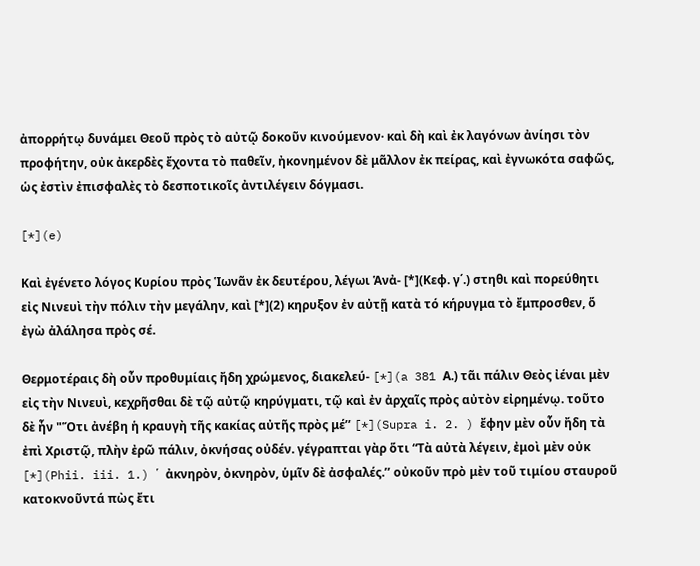ἀπορρήτῳ δυνάμει Θεοῦ πρὸς τὸ αὐτῷ δοκοῦν κινούμενον· καὶ δὴ καὶ ἐκ λαγόνων ἀνίησι τὸν προφήτην, οὐκ ἀκερδὲς ἔχοντα τὸ παθεῖν, ἠκονημένον δὲ μᾶλλον ἐκ πείρας, καὶ ἐγνωκότα σαφῶς, ὡς ἐστὶν ἐπισφαλὲς τὸ δεσποτικοῖς ἀντιλέγειν δόγμασι.

[*](e)

Καὶ ἐγένετο λόγος Κυρίου πρὸς Ἱωνᾶν ἐκ δευτέρου, λέγωι Ἁνἀ- [*](Κεφ. γ΄.) στηθι καὶ πορεύθητι εἰς Νινευὶ τὴν πόλιν τὴν μεγάλην, καὶ [*](2) κηρυξον ἐν αὐτῇ κατὰ τό κήρυγμα τὸ ἔμπροσθεν, ὅ ἐγὼ ἀλάλησα πρὸς σέ.

Θερμοτέραις δὴ οὖν προθυμίαις ἤδη χρώμενος, διακελεύ- [*](a 381 Α.) τᾶι πάλιν Θεὸς ἰέναι μὲν εἰς τὴν Νινευὶ, κεχρῆσθαι δὲ τῷ αὐτῷ κηρύγματι, τῷ καὶ ἐν ἀρχαῖς πρὸς αὐτὸν εἰρημένῳ. τοῦτο δὲ ἦν "Ὅτι ἀνέβη ἡ κραυγὴ τῆς κακίας αὐτῆς πρὸς μέ’’ [*](Supra i. 2. ) ἔφην μὲν οὖν ἤδη τὰ ἐπὶ Χριστῷ, πλὴν ἐρῶ πάλιν, ὀκνήσας οὐδέν. γέγραπται γὰρ ὅτι “Τὰ αὐτὰ λέγειν, ἐμοὶ μὲν οὐκ [*](Phii. iii. 1.) ῾ ἀκνηρὸν, ὀκνηρὸν, ὑμῖν δὲ ἀσφαλές.’’ οὐκοῦν πρὸ μὲν τοῦ τιμίου σταυροῦ κατοκνοῦντά πὼς ἔτι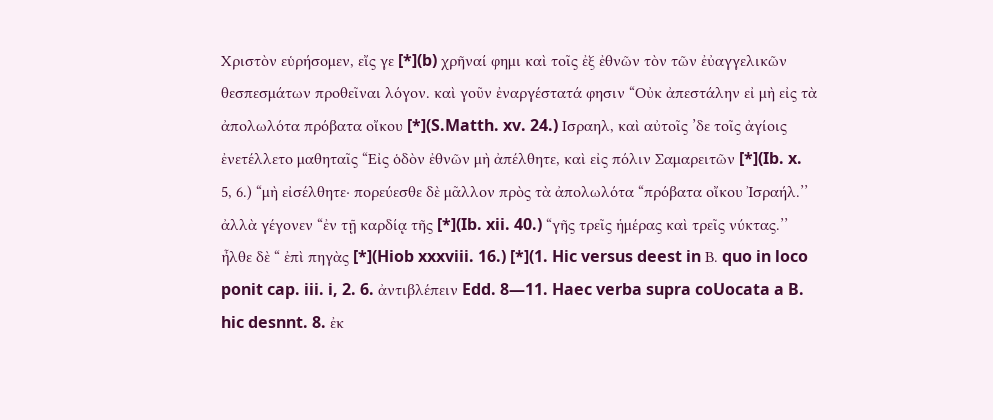Χριστὸν εὑρήσομεν, εἴς γε [*](b) χρῆναί φημι καὶ τοῖς ἐξ ἐθνῶν τὸν τῶν ἐὐαγγελικῶν θεσπεσμάτων προθεῖναι λόγον. καὶ γοῦν ἐναργέστατά φησιν “Οὐκ ἀπεστάλην εἰ μὴ εἰς τὰ ἀπολωλότα πρόβατα οἴκου [*](S.Matth. xv. 24.) Ισραηλ, καὶ αὐτοῖς ’δε τοῖς ἀγίοις ἐνετέλλετο μαθηταῖς “Εἰς ὁδὸν ἐθνῶν μὴ ἀπέλθητε, καὶ εἰς πόλιν Σαμαρειτῶν [*](Ib. x. 5, 6.) “μὴ εἰσέλθητε· πορεύεσθε δὲ μᾶλλον πρὸς τὰ ἀπολωλότα “πρόβατα οἴκου Ἰσραήλ.’’ ἀλλὰ γέγονεν “ἐν τῇ καρδίᾳ τῆς [*](Ib. xii. 40.) “γῆς τρεῖς ἡμέρας καὶ τρεῖς νύκτας.’’ ἦλθε δὲ “ ἐπὶ πηγὰς [*](Hiob xxxviii. 16.) [*](1. Hic versus deest in Β. quo in loco ponit cap. iii. i, 2. 6. ἀντιβλέπειν Edd. 8—11. Haec verba supra coUocata a B. hic desnnt. 8. ἐκ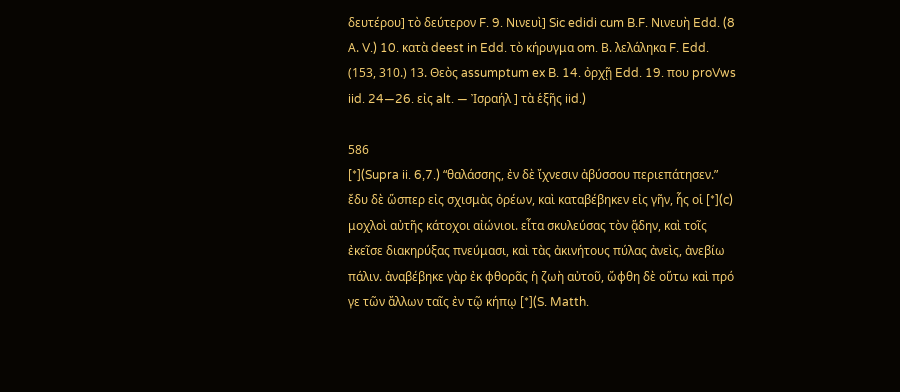δευτέρου] τὸ δεύτερον F. 9. Νινευὶ] Sic edidi cum B.F. Νινευὴ Edd. (8 Α. V.) 10. κατὰ deest in Edd. τὸ κήρυγμα om. Β. λελάληκα F. Edd. (153, 310.) 13. Θεὸς assumptum ex B. 14. ὀρχῇ Edd. 19. που proVws iid. 24—26. εἰς alt. — Ἰσραήλ ] τὰ ἑξῆς iid.)

586
[*](Supra ii. 6,7.) “θαλάσσης, ἐν δὲ ἴχνεσιν ἀβύσσου περιεπάτησεν.” ἔδυ δὲ ὥσπερ εἰς σχισμὰς ὀρέων, καὶ καταβέβηκεν εἰς γῆν, ἧς οἱ [*](c) μοχλοὶ αὐτῆς κάτοχοι αἰώνιοι. εἶτα σκυλεύσας τὸν ᾅδην, καὶ τοῖς ἐκεῖσε διακηρύξας πνεύμασι, καὶ τὰς ἀκινήτους πύλας ἀνεὶς, ἀνεβίω πάλιν. ἀναβέβηκε γὰρ ἐκ φθορᾶς ἡ ζωὴ αὐτοῦ, ὤφθη δὲ οὕτω καὶ πρό γε τῶν ἄλλων ταῖς ἐν τῷ κήπῳ [*](S. Matth.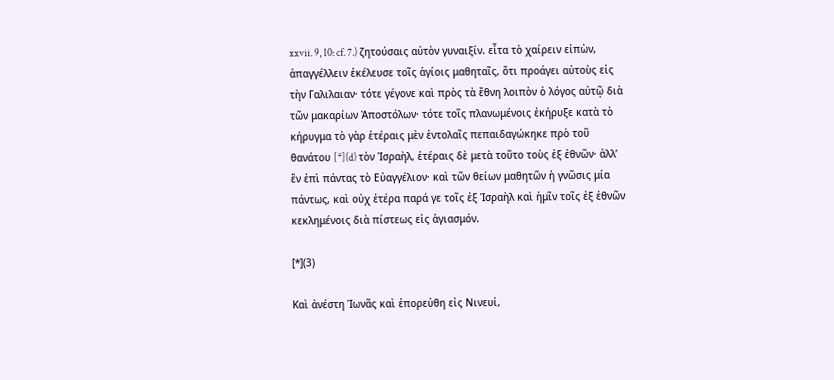xxvii. 9, 10: cf. 7.) ζητούσαις αὐτὸν γυναιξίν. εἶτα τὸ χαίρειν εἰπὼν, ἀπαγγέλλειν ἐκέλευσε τοῖς ἁγίοις μαθηταῖς, ὅτι προάγει αὐτοὺς εἰς τὴν Γαλιλαιαν· τότε γέγονε καὶ πρὸς τὰ ἔθνη λοιπὸν ὁ λόγος αὐτῷ διὰ τῶν μακαρίων Ἀποστόλων· τότε τοῖς πλανωμένοις ἐκήρυξε κατὰ τὸ κήρυγμα τὸ γὰρ ἑτέραις μὲν ἐντολαῖς πεπαιδαγώκηκε πρὸ τοῦ θανάτου [*](d) τὸν Ἰσραὴλ, ἑτέραις δὲ μετὰ τοῦτο τοὺς ἐξ ἐθνῶν· ἀλλ’ ἓν ἐπὶ πάντας τὸ Εὐαγγέλιον· καὶ τῶν θείων μαθητῶν ἡ γνῶσις μία πάντως, καὶ οὐχ ἑτέρα παρά γε τοῖς ἐξ Ἰσραὴλ καὶ ἡμῖν τοῖς ἐξ ἐθνῶν κεκλημένοις διὰ πίστεως εἰς ἁγιασμόν.

[*](3)

Καὶ ἀνέστη Ἱωνᾶς καὶ ἐπορεὐθη εἰς Νινευἰ,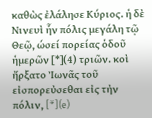καθὼς ἐλάλησε Κύριος. ἡ δὲ Νινευὶ ἧν πόλις μεγάλη τῷ Θεῷ, ώσεί πορείας ὁδοῦ ἡμερῶν [*](4) τριῶν. κοὶ ἤρξατο Ἰωνᾶς τοῦ εἰσπορεὐσεθαι εἰς τἠν πόλιν, [*](e)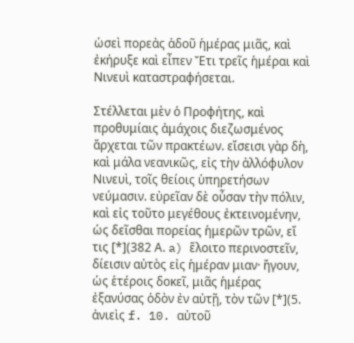ὡσεὶ πορεἀς ἁδοῦ ἡμέρας μιᾶς, καὶ ἐκήρυξε καὶ εἶπεν Ἔτι τρεῖς ἡμέραι καὶ Νινευὶ καταστραφήσεται.

Στέλλεται μὲν ὁ Προφήτης, καὶ προθυμίαις ἀμάχοις διεζωσμένος ἄρχεται τῶν πρακτέων. εἴσεισι γὰρ δὴ, καὶ μάλα νεανικῶς, εἰς τὴν ἀλλόφυλον Νινευὶ, τοῖς θείοις ὑπηρετήσων νεύμασιν. εὐρεῖαν δὲ οὖσαν τὴν πόλιν, καὶ εἰς τοῦτο μεγέθους ἐκτεινομένην, ὡς δεῖσθαι πορείας ἡμερῶν τρῶν, εἴ τις [*](382 Α. a) ἕλοιτο περινοστεῖν, δίεισιν αὐτὸς εἰς ἡμέραν μιαν· ἤγουν, ὡς ἑτέροις δοκεῖ, μιᾶς ἡμέρας ἐξανύσας ὁδὸν ἐν αὐτῇ, τὸν τῶν [*](5. ἀνιεὶς f. 10. αὐτοῦ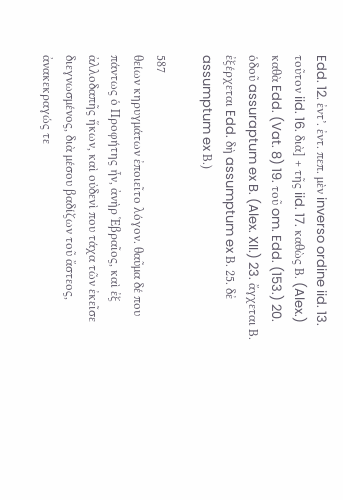Edd. 12. ἐντ’. ἐντ. πεπ. μὲν inverso ordine iid. 13. τοῦτον iid. 16. διὰ] + τῆς iid. 17. καθὼς Β. (Alex.) καθὰ Edd. (Vat. 8) 19. τοῦ om. Edd. (153.) 20. ὁδοῦ assuraptum ex B. (Alex. XII.) 23. ἄγχεται Β. ἐξέρχεται Edd. δὴ assumptum ex Β. 25. δἐ assumptum ex Β.)

587
θείων κηρυγμάτων ἐποιεῖτο λόγον. θαῦμα δέ που πάντως ὁ Προφήτης ἦν, ἀνὴρ Ἑβραῖος, καὶ ἐξ ἀλλοδαπῆς ἥκων, καὶ οὐδενὶ που τάχα τῶν ἐκεῖσε διεγνωσμένος, διὰ μέσου βαδίζων τοῦ ἄστεος, ἀνακεκραγώς τε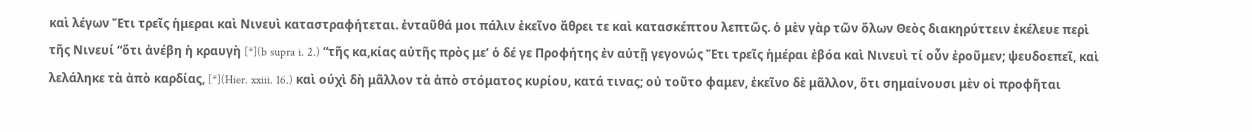καὶ λέγων Ἔτι τρεῖς ἡμεραι καὶ Νινευὶ καταστραφήτεται. ἐνταῦθά μοι πάλιν ἐκεῖνο ἄθρει τε καὶ κατασκέπτου λεπτῶς. ὁ μὲν γὰρ τῶν ὅλων Θεὸς διακηρύττειν ἐκέλευε περὶ τῆς Νινευί “ὅτι ἀνέβη ἡ κραυγὴ [*](b supra i. 2.) “τῆς κα,κίας αὐτῆς πρὸς με’ ὁ δέ γε Προφήτης ἐν αὐτῇ γεγονώς Ἔτι τρεῖς ἡμέραι ἐβόα καὶ Νινευὶ τί οὖν ἐροῦμεν; ψευδοεπεῖ, καὶ λελάληκε τὰ ἀπὸ καρδίας, [*](Hier. xxiii. 16.) καὶ ούχὶ δὴ μᾶλλον τὰ ἀπὸ στόματος κυρίου, κατά τινας; οὐ τοῦτο φαμεν, ἐκεῖνο δὲ μᾶλλον, ὅτι σημαίνουσι μὲν οἱ προφῆται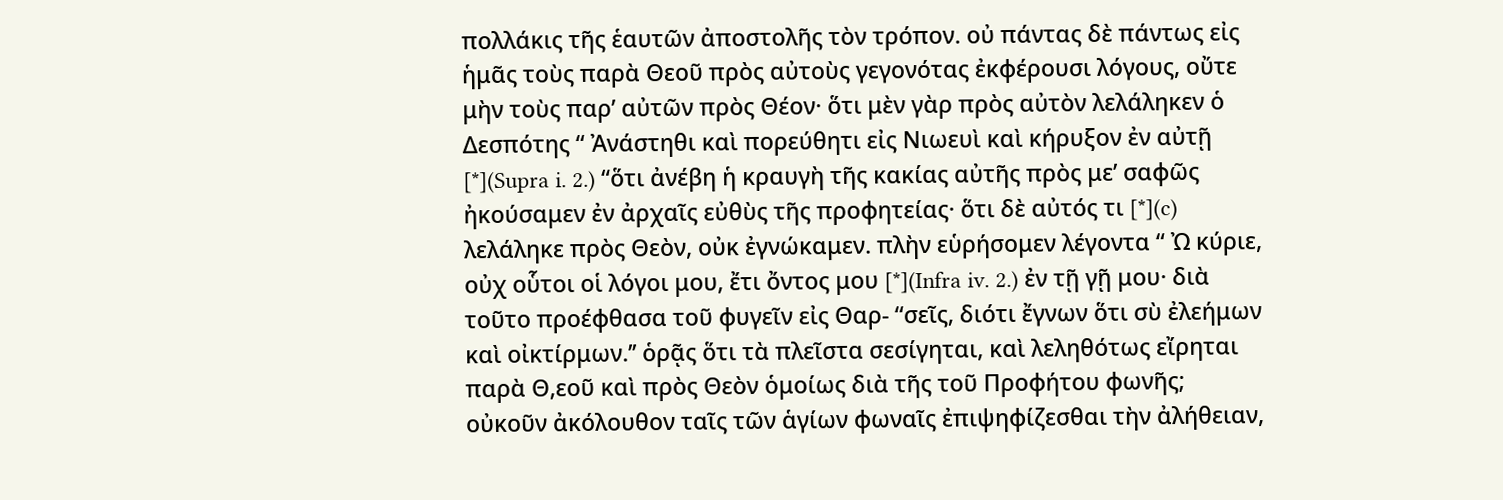πολλάκις τῆς ἑαυτῶν ἀποστολῆς τὸν τρόπον. οὐ πάντας δὲ πάντως εἰς ἡμᾶς τοὺς παρὰ Θεοῦ πρὸς αὐτοὺς γεγονότας ἐκφέρουσι λόγους, οὔτε μὴν τοὺς παρ’ αὐτῶν πρὸς Θέον· ὅτι μὲν γὰρ πρὸς αὐτὸν λελάληκεν ὁ Δεσπότης “ Ἀνάστηθι καὶ πορεύθητι εἰς Νιωευὶ καὶ κήρυξον ἐν αὐτῇ [*](Supra i. 2.) “ὅτι ἀνέβη ἡ κραυγὴ τῆς κακίας αὐτῆς πρὸς με’ σαφῶς ἠκούσαμεν ἐν ἀρχαῖς εὐθὺς τῆς προφητείας· ὅτι δὲ αὐτός τι [*](c) λελάληκε πρὸς Θεὸν, οὐκ ἐγνώκαμεν. πλὴν εὑρήσομεν λέγοντα “ Ὠ κύριε, οὐχ οὗτοι οἱ λόγοι μου, ἔτι ὄντος μου [*](Infra iv. 2.) ἐν τῇ γῇ μου· διὰ τοῦτο προέφθασα τοῦ φυγεῖν εἰς Θαρ- “σεῖς, διότι ἔγνων ὅτι σὺ ἐλεήμων καὶ οἰκτίρμων.’’ ὁρᾷς ὅτι τὰ πλεῖστα σεσίγηται, καὶ λεληθότως εἴρηται παρὰ Θ,εοῦ καὶ πρὸς Θεὸν ὁμοίως διὰ τῆς τοῦ Προφήτου φωνῆς; οὐκοῦν ἀκόλουθον ταῖς τῶν ἁγίων φωναῖς ἐπιψηφίζεσθαι τὴν ἀλήθειαν,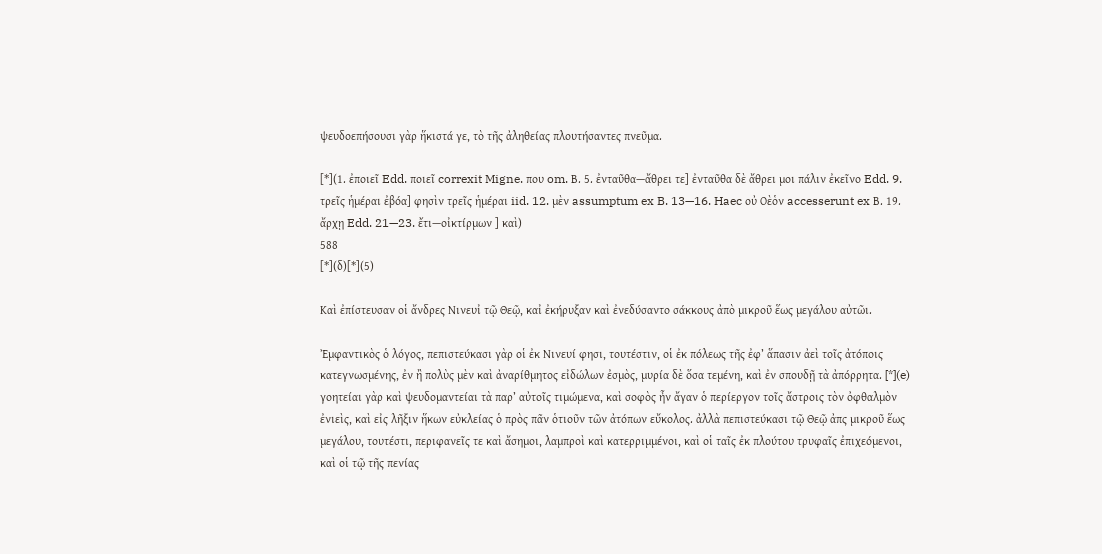ψευδοεπήσουσι γὰρ ἥκιστά γε, τὸ τῆς ἀληθείας πλουτήσαντες πνεῦμα.

[*](1. ἐποιεῖ Edd. ποιεῖ correxit Migne. που om. Β. 5. ἐνταῦθα—ἄθρει τε] ἐνταῦθα δὲ ἄθρει μοι πάλιν ἐκεῖνο Edd. 9. τρεῖς ἡμέραι ἐβόα] φησὶν τρεῖς ἡμέραι iid. 12. μὲν assumptum ex B. 13—16. Haec οὐ Οὲὁν accesserunt ex Β. 19. ἄρχῃ Edd. 21—23. ἔτι—οἰκτίρμων ] καὶ)
588
[*](δ)[*](5)

Καὶ ἐπίστευσαν οἱ ἄνδρες Νινευἰ τῷ Θεῷ, καἰ ἐκήρυξαν καὶ ἐνεδύσαντο σάκκους ἀπὸ μικροῦ ἕως μεγάλου αὐτῶι.

Ἐμφαντικὸς ὁ λόγος, πεπιστεύκασι γὰρ οἱ ἐκ Νινευί φησι, τουτέστιν, οἱ ἐκ πόλεως τῆς ἐφ’ ἅπασιν ἀεὶ τοῖς ἀτόποις κατεγνωσμένης, ἐν ἢ πολὺς μὲν καὶ ἀναρίθμητος εἰδώλων ἐσμὸς, μυρία δὲ ὅσα τεμένη, καὶ ἐν σπουδῇ τὰ ἀπόρρητα. [*](e) γοητείαι γὰρ καὶ ψευδομαντείαι τὰ παρ’ αὐτοῖς τιμώμενα, καὶ σοφὸς ἦν ἄγαν ὁ περίεργον τοῖς ἄστροις τὸν ὀφθαλμὸν ἐνιεὶς, καὶ εἰς λῆξιν ἥκων εὐκλείας ὁ πρὸς πᾶν ὁτιοῦν τῶν ἀτόπων εὔκολος. ἀλλὰ πεπιστεύκασι τῷ Θεῷ ἀπς μικροῦ ἕως μεγάλου, τουτέστι, περιφανεῖς τε καὶ ἄσημοι, λαμπροὶ καὶ κατερριμμένοι, καὶ οἱ ταῖς ἐκ πλούτου τρυφαῖς ἐπιχεόμενοι, καὶ οἱ τῷ τῆς πενίας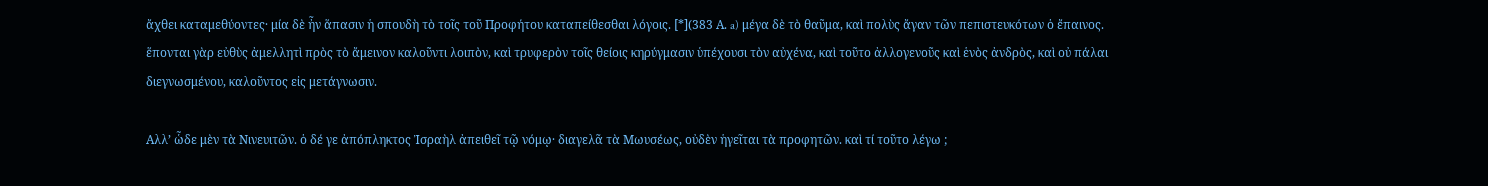ἄχθει καταμεθύοντες· μία δὲ ἦν ἅπασιν ἡ σπουδὴ τὸ τοῖς τοῦ Προφήτου καταπείθεσθαι λόγοις. [*](383 Α. a) μέγα δὲ τὸ θαῦμα, καὶ πολὺς ἄγαν τῶν πεπιστευκότων ὁ ἔπαινος. ἕπονται γὰρ εὐθὺς ἀμελλητὶ πρὸς τὸ ἄμεινον καλοῦντι λοιπὸν, καὶ τρυφερὸν τοῖς θείοις κηρύγμασιν ὑπέχουσι τὸν αὐχένα, καὶ τοῦτο ἀλλογενοῦς καὶ ἑνὸς ἀνδρὸς, καὶ οὐ πάλαι διεγνωσμένου, καλοῦντος εἰς μετάγνωσιν.

Αλλ’ ὧδε μὲν τὰ Νινευιτῶν. ὁ δέ γε ἀπόπληκτος Ἰσραὴλ ἀπειθεῖ τῷ νόμῳ· διαγελᾶ τὰ Μωυσέως, οὐδὲν ἡγεῖται τὰ προφητῶν. καὶ τί τοῦτο λέγω ;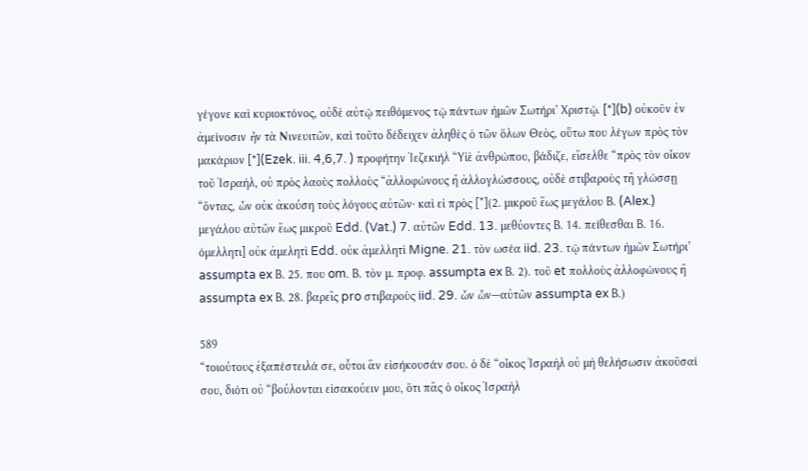γέγονε καὶ κυριοκτόνος, οὐδὲ αὐτῷ πειθόμενος τῷ πάντων ἡμῶν Σωτήρι’ Χριστῷ. [*](b) οὐκοῦν ἐν ἀμείνοσιν ἦν τὰ Νινευιτῶν, καὶ τοῦτο δέδειχεν ἀληθὲς ὁ τῶν ὅλων Θεὸς, οὕτω που λέγων πρὸς τὸν μακάριον [*](Ezek. iii. 4,6,7. ) προφήτην Ἰεζεκιήλ “Υἰὲ ἀνθρώπου, βάδιζε, εἴσελθε “πρὸς τὸν οἶκον τοῦ Ἰσραὴλ, οὐ πρὸς λαοὺς πολλοὺς “ἀλλοφώνους ἤ ἀλλογλώσσους, οὐδὲ στιβαροὺς τῆ γλώσσῃ “ὄντας, ὧν οὐκ ἀκούση τοὺς λόγους αὐτῶν· καὶ εἰ πρὸς [*](2. μικροῦ ἕως μεγάλου Β. (Alex.) μεγάλου αὐτῶν ἕως μικροῦ Edd. (Vat.) 7. αὐτῶν Edd. 13. μεθύοντες Β. 14. πείθεσθαι Β. 16. όμελλητι] οὐκ ἀμελητὶ Edd. οὐκ ἀμελλητὶ Migne. 21. τὸν ωσέα iid. 23. τῷ πάντων ἡμῶν Σωτήρι’ assumpta ex Β. 25. που om. Β. τὸν μ. προφ. assumpta ex Β. 2). τοῦ et πολλοὺς ἀλλοφώνους ἢ assumpta ex Β. 28. βαρεῖς pro στιβαροὺς iid. 29. ὧν ὧν—αὐτῶν assumpta ex Β.)

589
“τοιούτους ἐξαπέστειλά σε, οὗτοι ἃν εἰσήκουσάν σου. ὁ δὲ “οἶκος Ἰσραὴλ οὐ μὴ θελήσωσιν ἀκοῦσαί σου, διότι οὐ “βούλονται εἰσακούειν μου, ὅτι πᾶς ὁ οἶκος Ἰσραὴλ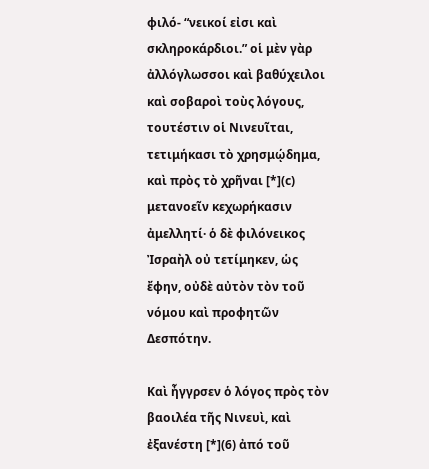φιλό- “νεικοί εἰσι καὶ σκληροκάρδιοι.” οἱ μὲν γὰρ ἀλλόγλωσσοι καὶ βαθύχειλοι καὶ σοβαροὶ τοὺς λόγους, τουτέστιν οἱ Νινευῖται, τετιμήκασι τὸ χρησμῴδημα, καὶ πρὸς τὸ χρῆναι [*](c) μετανοεῖν κεχωρήκασιν ἀμελλητί· ὁ δὲ φιλόνεικος Ἰσραὴλ οὐ τετίμηκεν, ὡς ἔφην, οὐδὲ αὐτὸν τὸν τοῦ νόμου καὶ προφητῶν Δεσπότην.

Καὶ ἦγγρσεν ὁ λόγος πρὸς τὸν βαοιλέα τῆς Νινευὶ, καὶ ἐξανέστη [*](6) ἀπό τοῦ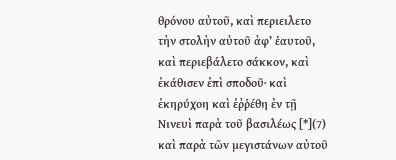θρόνου αὐτοῦ, καὶ περιειλετο τὴν στολὴν αὐτοῦ ἀφ’ ἑαυτοῦ, καὶ περιεβάλετο σάκκον, καὶ ἐκάθισεν ἐπὶ σποδοῦ· καὶ ἐκηρύχοη καὶ ἐῤῥέθη ἐν τῇ Νινευὶ παρὰ τοῦ βασιλέως [*](7) καὶ παρὰ τῶv μεγιστάνων αὐτοῦ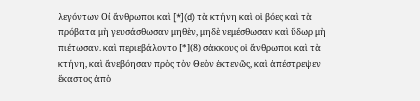λεγόντων Οί ἄνθρωποι καὶ [*](d) τὰ κτήνη καὶ οἱ βόες καὶ τὰ πρόβατα μὴ γευσάσθωσαν μηθὲν, μηδὲ νεμέσθωσαν καὶ ὕδωρ μὴ πιέτωσαν. καὶ περιεβάλοντο [*](8) σἀκκους οἱ ἄνθρωποι καὶ τὰ κτήνη, καὶ ἄνεβόησαν πρὸς τὸν Θεὸν ἐκτενῶς, καὶ ἀπέστρεψεν ἕκαστος ἀπὸ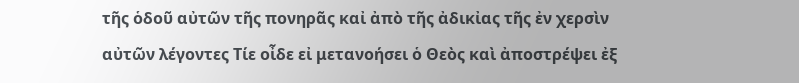τῆς ὁδοῦ αὐτῶν τῆς πονηρᾶς καἰ ἀπὸ τῆς ἀδικἰας τῆς ἐν χερσὶν αὐτῶν λέγοντες Τίε οἶδε εἰ μετανοήσει ὁ Θεὸς καὶ ἀποστρέψει ἐξ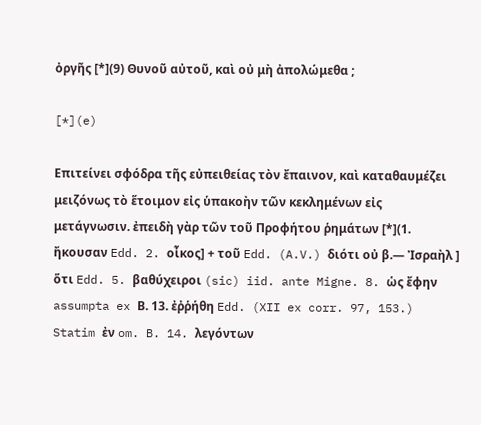ὀργῆς [*](9) Θυνοῦ αὐτοῦ, καὶ οὐ μὴ ἀπολώμεθα ;

[*](e)

Επιτείνει σφόδρα τῆς εὐπειθείας τὸν ἔπαινον, καὶ καταθαυμέζει μειζόνως τὸ ἕτοιμον εἰς ὑπακοὴν τῶν κεκλημένων εἰς μετάγνωσιν. ἐπειδὴ γὰρ τῶν τοῦ Προφήτου ῥημάτων [*](1. ἤκουσαν Edd. 2. οἶκος] + τοῦ Edd. (A.V.) διότι οὐ β.— Ἰσραὴλ ] ὅτι Edd. 5. βαθύχειροι (sic) iid. ante Migne. 8. ὡς ἔφην assumpta ex Β. 13. ἐῤῥήθη Edd. (XII ex corr. 97, 153.) Statim ἐν om. B. 14. λεγόντων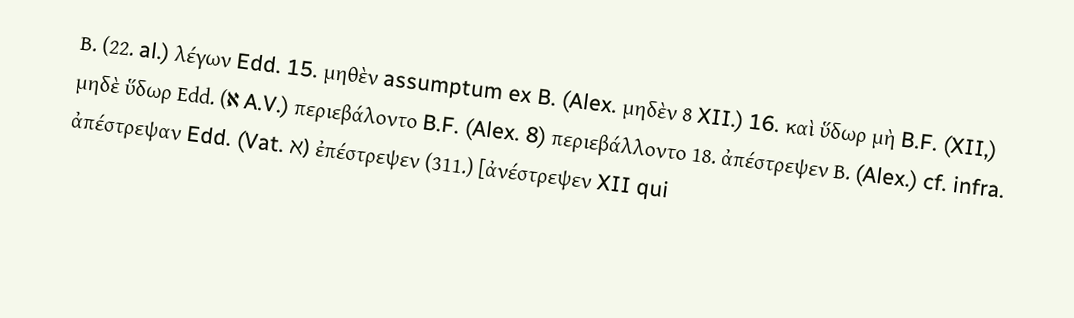Β. (22. al.) λέγων Edd. 15. μηθὲν assumptum ex B. (Alex. μηδὲν 8 XII.) 16. καὶ ὕδωρ μὴ B.F. (XII,) μηδὲ ὕδωρ Εdd. (ℵ A.V.) περιεβάλοντο B.F. (Alex. 8) περιεβάλλοντο 18. ἀπέστρεψεν Β. (Alex.) cf. infra. ἀπέστρεψαν Edd. (Vat. ℵ) ἐπέστρεψεν (311.) [ἀνέστρεψεν XII qui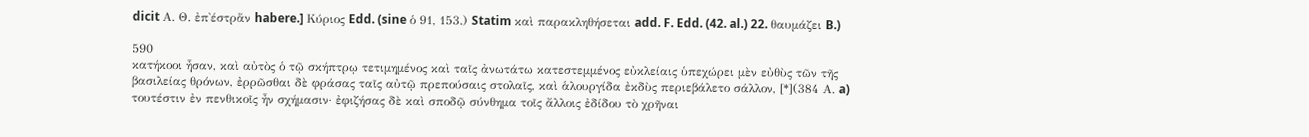dicit Α. Θ. ἐπ̀έστρἅν habere.] Κύριος Edd. (sine ὁ 91, 153.) Statim καὶ παρακληθήσεται add. F. Edd. (42. al.) 22. θαυμάζει B.)

590
κατήκοοι ἦσαν, καὶ αὐτὸς ὁ τῷ σκήπτρῳ τετιμημένος καὶ ταῖς ἀνωτάτω κατεστεμμένος εὐκλείαις ὑπεχώρει μὲν εὐθὺς τῶν τῆς βασιλείας θρόνων, ἐρρῶσθαι δὲ φράσας ταῖς αὐτῷ πρεπούσαις στολαῖς, καὶ ἁλουργίδα ἐκδὺς περιεβάλετο σάλλον, [*](384 Α. a) τουτέστιν ἐν πενθικοῖς ἦν σχήμασιν· ἐφιζήσας δὲ καὶ σποδῷ σύνθημα τοῖς ἄλλοις ἐδίδου τὸ χρῆναι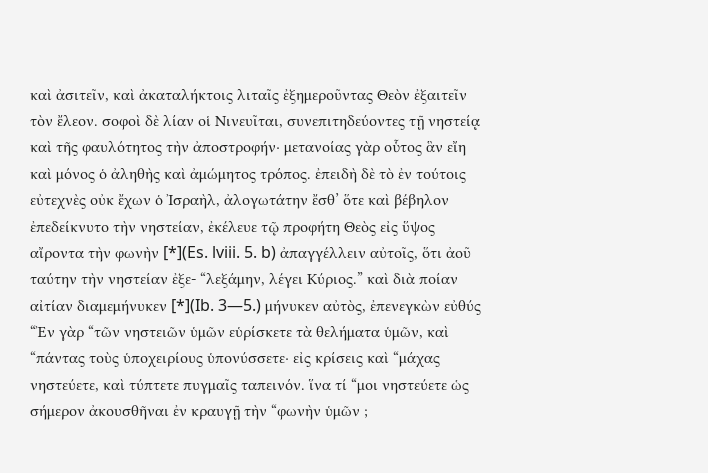καὶ ἀσιτεῖν, καὶ ἀκαταλήκτοις λιταῖς ἐξημεροῦντας Θεὸν ἐξαιτεῖν τὸν ἔλεον. σοφοὶ δὲ λίαν οἱ Νινευῖται, συνεπιτηδεύοντες τῇ νηστείᾳ καὶ τῆς φαυλότητος τὴν ἀποστροφήν· μετανοίας γὰρ οὗτος ἃν εἴη καὶ μόνος ὁ ἀληθὴς καὶ ἀμώμητος τρόπος. ἐπειδὴ δὲ τὸ ἐν τούτοις εὐτεχνὲς οὐκ ἔχων ὁ Ἰσραὴλ, ἀλογωτάτην ἔσθ’ ὅτε καὶ βέβηλον ἐπεδείκνυτο τὴν νηστείαν, ἐκέλευε τῷ προφήτη Θεὸς εἰς ὕψος αἴροντα τὴν φωνὴν [*](Es. lviii. 5. b) ἀπαγγέλλειν αὐτοῖς, ὅτι ἀοῦ ταύτην τὴν νηστείαν ἐξε- “λεξάμην, λέγει Κύριος.” καὶ διὰ ποίαν αἰτίαν διαμεμήνυκεν [*](Ib. 3—5.) μήνυκεν αὐτὸς, ἐπενεγκὼν εὐθύς “Ἐν γὰρ “τῶν νηστειῶν ὑμῶν εὑρίσκετε τὰ θελήματα ὑμῶν, καὶ “πάντας τοὺς ὑποχειρίους ὑπονύσσετε· εἰς κρίσεις καὶ “μάχας νηστεύετε, καὶ τύπτετε πυγμαῖς ταπεινόν. ἵνα τί “μοι νηστεύετε ὡς σήμερον ἀκουσθῆναι ἐν κραυγῇ τὴν “φωνὴν ὑμῶν ;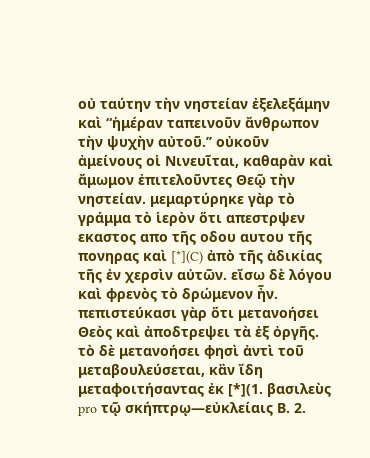οὐ ταύτην τὴν νηστείαν ἐξελεξάμην καὶ “ἡμέραν ταπεινοῦν ἄνθρωπον τὴν ψυχὴν αὐτοῦ.’’ οὐκοῦν ἀμείνους οἱ Νινευῖται, καθαρὰν καὶ ἄμωμον ἐπιτελοῦντες Θεῷ τὴν νηστείαν. μεμαρτύρηκε γὰρ τὸ γράμμα τὸ ἱερὸν ὅτι απεστρψεν εκαστος απο τῆς οδου αυτου τῆς πονηρας καὶ [*](C) ἀπὸ τῆς ἀδικίας τῆς ἐν χερσὶν αὐτῶν. εἴσω δὲ λόγου καὶ φρενὸς τὸ δρώμενον ἦν. πεπιστεύκασι γὰρ ὅτι μετανοήσει Θεὸς καὶ ἀποδτρεψει τὰ ἐξ ὀργῆς. τὸ δὲ μετανοήσει φησὶ ἀντὶ τοῦ μεταβουλεύσεται, κἂν ἴδη μεταφοιτήσαντας ἐκ [*](1. βασιλεὺς pro τῷ σκήπτρῳ—εὐκλείαις Β. 2.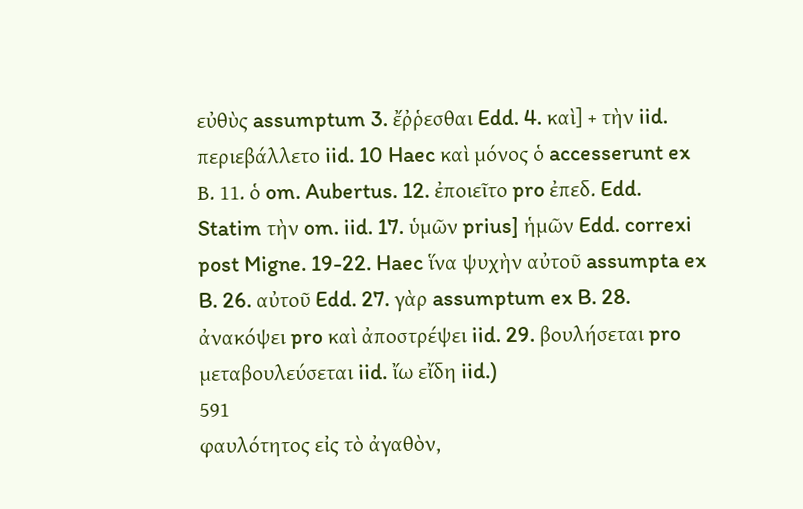εὐθὺς assumptum 3. ἔῤῥεσθαι Edd. 4. καὶ] + τὴν iid. περιεβάλλετο iid. 10 Haec καὶ μόνος ὁ accesserunt ex Β. 11. ὁ om. Aubertus. 12. ἐποιεῖτο pro ἐπεδ. Edd. Statim τὴν om. iid. 17. ὑμῶν prius] ἡμῶν Edd. correxi post Migne. 19-22. Haec ἵνα ψυχὴν αὐτοῦ assumpta ex B. 26. αὐτοῦ Edd. 27. γὰρ assumptum ex B. 28. ἀνακόψει pro καὶ ἀποστρέψει iid. 29. βουλήσεται pro μεταβουλεύσεται iid. ἴω εἴδη iid.)
591
φαυλότητος εἰς τὸ ἀγαθὸν,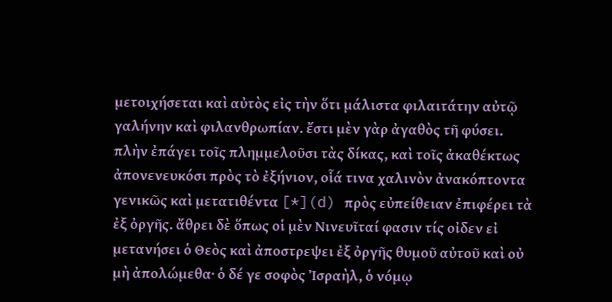μετοιχήσεται καὶ αὐτὸς εἰς τὴν ὅτι μάλιστα φιλαιτάτην αὐτῷ γαλήνην καὶ φιλανθρωπίαν. ἔστι μὲν γὰρ ἀγαθὸς τῆ φύσει. πλὴν ἐπάγει τοῖς πλημμελοῦσι τὰς δίκας, καὶ τοῖς ἀκαθέκτως ἀπονενευκόσι πρὸς τὸ ἐξήνιον, οἷά τινα χαλινὸν ἀνακόπτοντα γενικῶς καὶ μετατιθέντα [*](d) πρὸς εὐπείθειαν ἐπιφέρει τὰ ἐξ ὀργῆς. ἄθρει δὲ ὅπως οἱ μὲν Νινευῖταί φασιν τίς οἰδεν εἰ μετανήσει ὁ Θεὸς καὶ ἀποστρεψει ἐξ ὀργῆς θυμοῦ αὐτοῦ καὶ οὐ μὴ ἀπολώμεθα· ὁ δέ γε σοφὸς Ἰσραὴλ, ὁ νόμῳ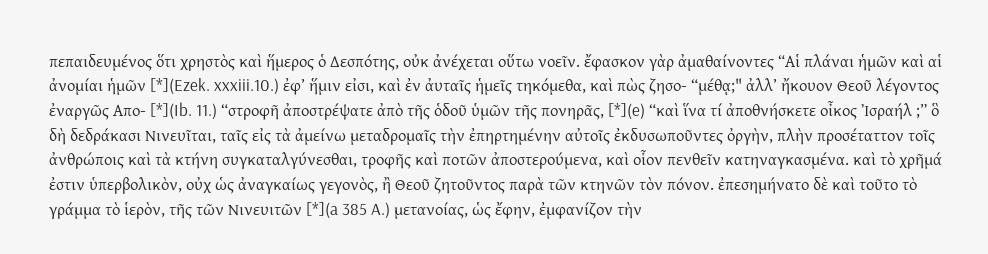πεπαιδευμένος ὅτι χρηστὸς καὶ ἥμερος ὁ Δεσπότης, οὐκ ἀνέχεται οὕτω νοεῖν. ἔφασκον γὰρ ἀμαθαίνοντες “Αἱ πλάναι ἡμῶν καὶ αἱ ἀνομίαι ἡμῶν [*](Ezek. xxxiii.10.) ἐφ’ ἥμιν εἰσι, καὶ ἐν ἀυταῖς ἡμεῖς τηκόμεθα, καὶ πὼς ζησο- “μέθᾳ;" ἀλλ’ ἤκουον Θεοῦ λέγοντος ἐναργῶς Απο- [*](Ib. 11.) “στροφῆ ἀποστρέψατε ἀπὸ τῆς ὁδοῦ ὑμῶν τῆς πονηρᾶς, [*](e) “καὶ ἵνα τί ἀποθνήσκετε οἶκος Ἰσραήλ ;” ὃ δὴ δεδράκασι Νινευῖται, ταῖς εἰς τὰ ἀμείνω μεταδρομαῖς τὴν ἐπηρτημένην αὐτοῖς ἐκδυσωποῦντες ὀργὴν, πλὴν προσέταττον τοῖς ἀνθρώποις καὶ τὰ κτήνη συγκαταλγύνεσθαι, τροφῆς καὶ ποτῶν ἀποστερούμενα, καὶ οἷον πενθεῖν κατηναγκασμένα. καὶ τὸ χρῆμά ἐστιν ὑπερβολικὸν, οὐχ ὡς ἀναγκαίως γεγονὸς, ἢ Θεοῦ ζητοῦντος παρὰ τῶν κτηνῶν τὸν πόνον. ἐπεσημήνατο δὲ καὶ τοῦτο τὸ γράμμα τὸ ἱερὸν, τῆς τῶν Νινευιτῶν [*](a 385 A.) μετανοίας, ὡς ἔφην, ἐμφανίζον τὴν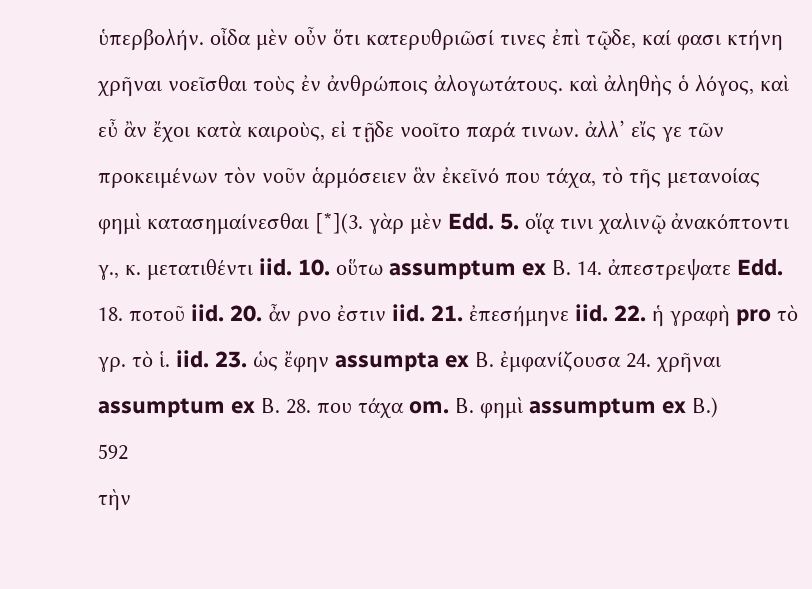ὑπερβολήν. οἶδα μὲν οὖν ὅτι κατερυθριῶσί τινες ἐπὶ τῷδε, καί φασι κτήνη χρῆναι νοεῖσθαι τοὺς ἐν ἀνθρώποις ἀλογωτάτους. καὶ ἀληθὴς ὁ λόγος, καὶ εὖ ἂν ἔχοι κατὰ καιροὺς, εἰ τῇδε νοοῖτο παρά τινων. ἀλλ’ εἴς γε τῶν προκειμένων τὸν νοῦν ἁρμόσειεν ἃν ἐκεῖνό που τάχα, τὸ τῆς μετανοίας φημὶ κατασημαίνεσθαι [*](3. γὰρ μὲν Edd. 5. οἵᾳ τινι χαλινῷ ἀνακόπτοντι γ., κ. μετατιθέντι iid. 10. οὕτω assumptum ex Β. 14. ἀπεστρεψατε Edd. 18. ποτοῦ iid. 20. ἆν ρνο ἐστιν iid. 21. ἐπεσήμηνε iid. 22. ἡ γραφὴ pro τὸ γρ. τὸ ἱ. iid. 23. ὡς ἔφην assumpta ex Β. ἐμφανίζουσα 24. χρῆναι assumptum ex Β. 28. που τάχα om. Β. φημὶ assumptum ex Β.)
592
τὴν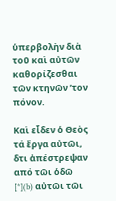ὑπερβολὴν διὰ τοῦ καὶ αὐτῶν καθορίζεσθαι τῶν κτηνῶν ’τον πόνον.

Καὶ εἶδεν ὁ Θεὸς τά ἔργα αὐτῶι, δτι ἀπέστρεψαν από τῶι ὁδῶ [*](b) αὐτῶι τῶι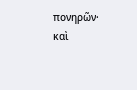πονηρῶν· καὶ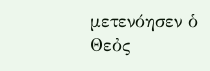μετενόησεν ὁ Θεὀς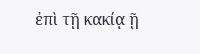ἐπὶ τῇ κακίᾳ ῇ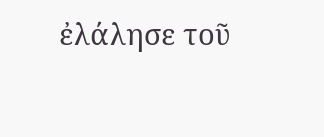ἐλάλησε τοῦ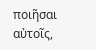ποιῆσαι αὐτοῖς,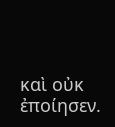καὶ οὐκ ἐποίησεν.